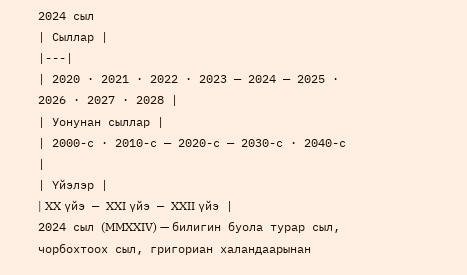2024 сыл
| Сыллар |
|---|
| 2020 · 2021 · 2022 · 2023 — 2024 — 2025 · 2026 · 2027 · 2028 |
| Уонунан сыллар |
| 2000-с · 2010-с — 2020-с — 2030-с · 2040-с |
| Үйэлэр |
| XX үйэ — XXI үйэ — XXII үйэ |
2024 сыл (MMXXIV) — билигин буола турар сыл, чорбохтоох сыл, григориан халандаарынан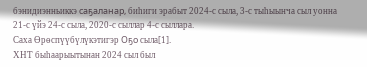бэнидиэнньиккэ саҕаланар, биһиги эрабыт 2024-с сыла, 3-с тыһыынча сыл уонна 21-с үйэ 24-с сыла, 2020-с сыллар 4-с сыллара.
Саха Өрөспүүбүлүкэтигэр Оҕо сыла[1].
ХНТ быһаарыытынан 2024 сыл был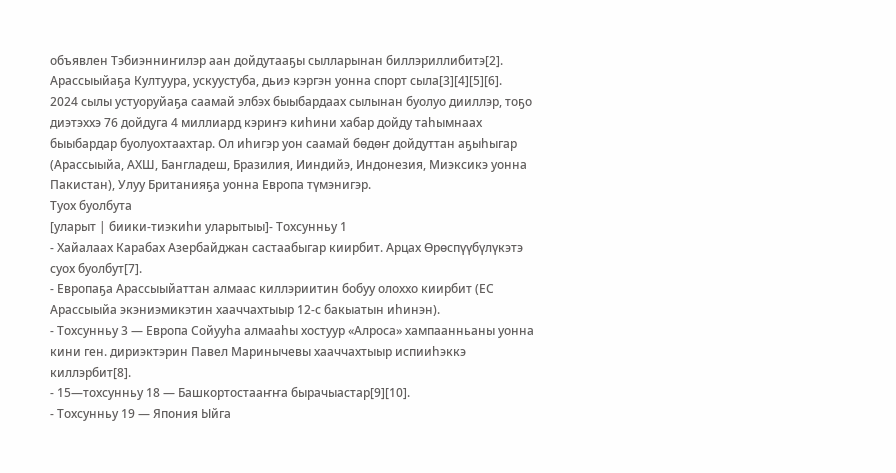объявлен Тэбиэнниҥилэр аан дойдутааҕы сылларынан биллэриллибитэ[2].
Арассыыйаҕа Култуура, ускуустуба, дьиэ кэргэн уонна спорт сыла[3][4][5][6].
2024 сылы устуоруйаҕа саамай элбэх быыбардаах сылынан буолуо дииллэр, тоҕо диэтэххэ 76 дойдуга 4 миллиард кэриҥэ киһини хабар дойду таһымнаах быыбардар буолуохтаахтар. Ол иһигэр уон саамай бөдөҥ дойдуттан аҕыһыгар (Арассыыйа, АХШ, Бангладеш, Бразилия, Ииндийэ, Индонезия, Миэксикэ уонна Пакистан), Улуу Британияҕа уонна Европа түмэнигэр.
Туох буолбута
[уларыт | биики-тиэкиһи уларытыы]- Тохсунньу 1
- Хайалаах Карабах Азербайджан састаабыгар киирбит. Арцах Өрөспүүбүлүкэтэ суох буолбут[7].
- Европаҕа Арассыыйаттан алмаас киллэриитин бобуу олоххо киирбит (ЕС Арассыыйа экэниэмикэтин хааччахтыыр 12-с бакыатын иһинэн).
- Тохсунньу 3 — Европа Сойууһа алмааһы хостуур «Алроса» хампаанньаны уонна кини ген. дириэктэрин Павел Маринычевы хааччахтыыр испииһэккэ киллэрбит[8].
- 15—тохсунньу 18 — Башкортостааҥҥа бырачыастар[9][10].
- Тохсунньу 19 — Япония Ыйга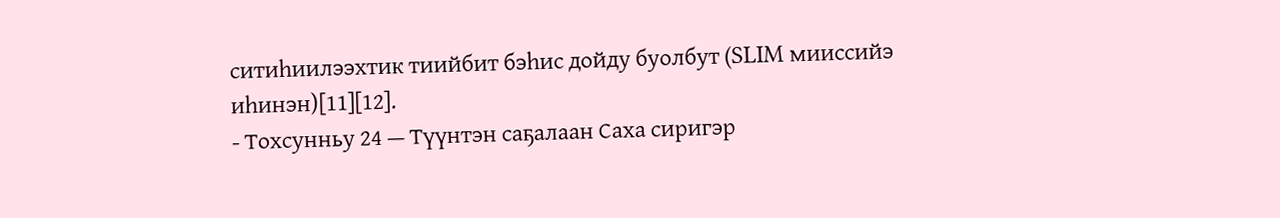ситиһиилээхтик тиийбит бэһис дойду буолбут (SLIM мииссийэ иһинэн)[11][12].
- Тохсунньу 24 — Түүнтэн саҕалаан Саха сиригэр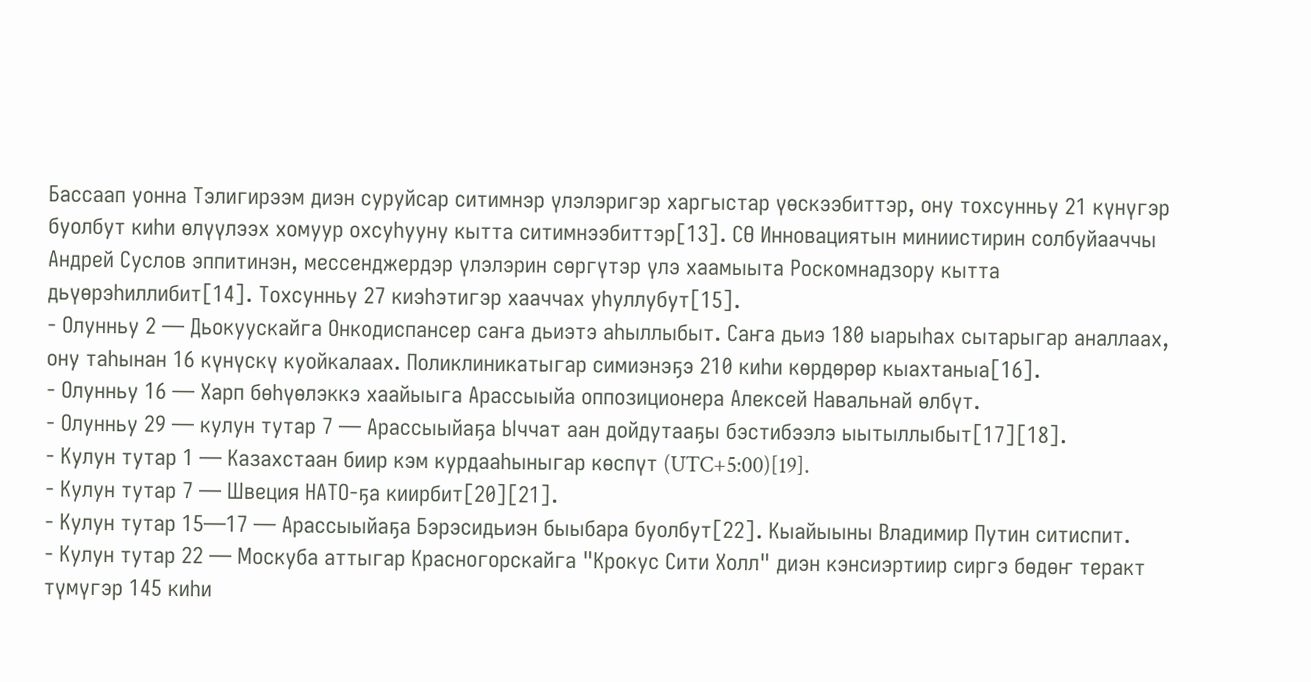Бассаап уонна Тэлигирээм диэн суруйсар ситимнэр үлэлэригэр харгыстар үөскээбиттэр, ону тохсунньу 21 күнүгэр буолбут киһи өлүүлээх хомуур охсуһууну кытта ситимнээбиттэр[13]. СӨ Инновациятын миниистирин солбуйааччы Андрей Суслов эппитинэн, мессенджердэр үлэлэрин сөргүтэр үлэ хаамыыта Роскомнадзору кытта дьүөрэһиллибит[14]. Тохсунньу 27 киэһэтигэр хааччах уһуллубут[15].
- Олунньу 2 — Дьокуускайга Онкодиспансер саҥа дьиэтэ аһыллыбыт. Саҥа дьиэ 180 ыарыһах сытарыгар аналлаах, ону таһынан 16 күнүскү куойкалаах. Поликлиникатыгар симиэнэҕэ 210 киһи көрдөрөр кыахтаныа[16].
- Олунньу 16 — Харп бөһүөлэккэ хаайыыга Арассыыйа оппозиционера Алексей Навальнай өлбүт.
- Олунньу 29 — кулун тутар 7 — Арассыыйаҕа Ыччат аан дойдутааҕы бэстибээлэ ыытыллыбыт[17][18].
- Кулун тутар 1 — Казахстаан биир кэм курдааһыныгар көспүт (UTC+5:00)[19].
- Кулун тутар 7 — Швеция НАТО-ҕа киирбит[20][21].
- Кулун тутар 15—17 — Арассыыйаҕа Бэрэсидьиэн быыбара буолбут[22]. Кыайыыны Владимир Путин ситиспит.
- Кулун тутар 22 — Москуба аттыгар Красногорскайга "Крокус Сити Холл" диэн кэнсиэртиир сиргэ бөдөҥ теракт түмүгэр 145 киһи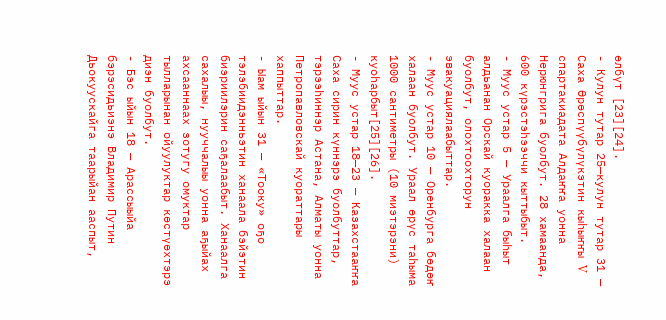өлбүт [23][24].
- Кулун тутар 25—кулун тутар 31 — Саха Өрөспүүбүлүкэтин кыһыҥҥы V спартакиадата Алдаҥҥа уонна Нерюнгрига буолбут. 28 хамаанда, 600 күрэстэһээччи кыттыбыт.
- Муус устар 5 — Ураалга быһыт алдьанан Орскай куоракка халаан буолбут, олохтоохторун эвакуациялаабыттар.
- Муус устар 10 — Оренбурга бөдөҥ халаан буолбут. Ураал өрүс таһыма 1000 сантиметры (10 миэтэрэни) куоһарбыт[25][26].
- Муус устар 18—23 — Казахстааҥҥа Саха сирин күннэрэ буолбуттар, тэрээһиннэр Астана, Алматы уонна Петропавловскай куораттары хаппыттар.
- Ыам ыйын 31 — «Тооку» оҕо тэлэбиидэнньэтин ханаала бэйэтин биэриилэрин саҕалаабыт. Ханаалга сахалыы, нууччалыы уонна аҕыйах ахсааннаах зотугу омуктар тылларынан ойуулуктар көстүөхтэрэ диэн буолбут.
- Бэс ыйын 18 — Арассыыйа бэрэсидьиэнэ Владимир Путин Дьокуускайга таарыйан ааспыт,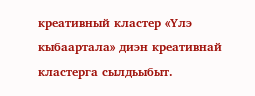креативный кластер «Үлэ кыбаартала» диэн креативнай кластерга сылдьыбыт.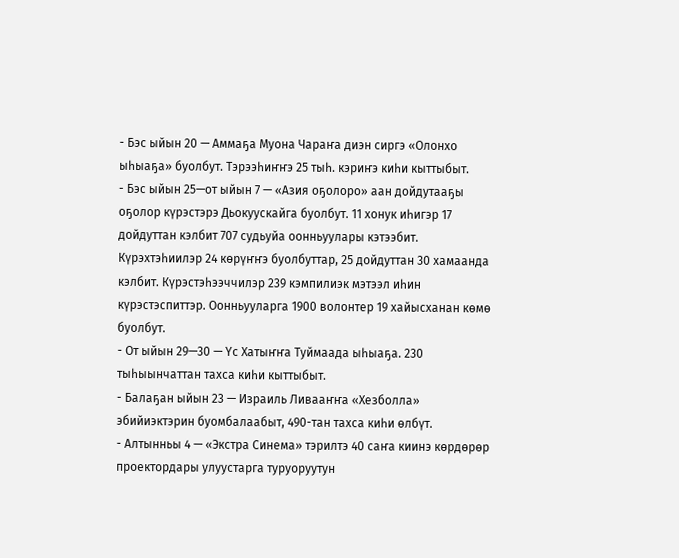- Бэс ыйын 20 — Аммаҕа Муона Чараҥа диэн сиргэ «Олонхо ыһыаҕа» буолбут. Тэрээһиҥҥэ 25 тыһ. кэриҥэ киһи кыттыбыт.
- Бэс ыйын 25—от ыйын 7 — «Азия оҕолоро» аан дойдутааҕы оҕолор күрэстэрэ Дьокуускайга буолбут. 11 хонук иһигэр 17 дойдуттан кэлбит 707 судьуйа оонньуулары кэтээбит. Күрэхтэһиилэр 24 көрүҥҥэ буолбуттар, 25 дойдуттан 30 хамаанда кэлбит. Күрэстэһээччилэр 239 кэмпилиэк мэтээл иһин күрэстэспиттэр. Оонньууларга 1900 волонтер 19 хайысханан көмө буолбут.
- От ыйын 29—30 — Үс Хатыҥҥа Туймаада ыһыаҕа. 230 тыһыынчаттан тахса киһи кыттыбыт.
- Балаҕан ыйын 23 — Израиль Ливааҥҥа «Хезболла» эбийиэктэрин буомбалаабыт, 490-тан тахса киһи өлбүт.
- Алтынньы 4 — «Экстра Синема» тэрилтэ 40 саҥа киинэ көрдөрөр проектордары улуустарга туруоруутун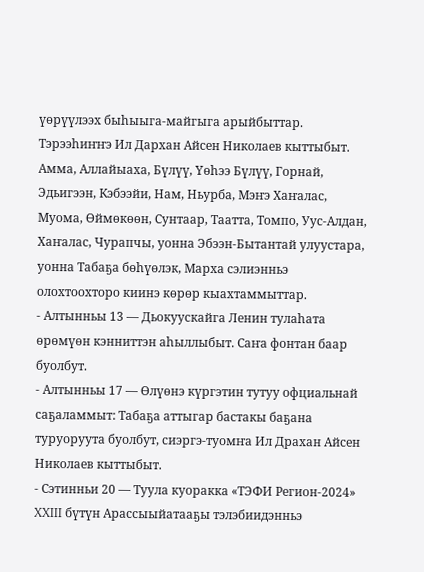үөрүүлээх быһыыга-майгыга арыйбыттар. Тэрээһиҥҥэ Ил Дархан Айсен Николаев кыттыбыт. Амма, Аллайыаха, Бүлүү, Үөһээ Бүлүү, Горнай, Эдьигээн, Кэбээйи, Нам, Ньурба, Мэҥэ Хаҥалас, Муома, Өймөкөөн, Сунтаар, Таатта, Томпо, Уус-Алдан, Хаҥалас, Чурапчы, уонна Эбээн-Бытантай улуустара, уонна Табаҕа бөһүөлэк, Марха сэлиэнньэ олохтоохторо киинэ көрөр кыахтаммыттар.
- Алтынньы 13 — Дьокуускайга Ленин тулаһата өрөмүөн кэнниттэн аһыллыбыт. Саҥа фонтан баар буолбут.
- Алтынньы 17 — Өлүөнэ күргэтин тутуу офциальнай саҕаламмыт: Табаҕа аттыгар бастакы баҕана туруоруута буолбут, сиэргэ-туомҥа Ил Драхан Айсен Николаев кыттыбыт.
- Сэтинньи 20 — Туула куоракка «ТЭФИ Регион-2024» XXIII бүтүн Арассыыйатааҕы тэлэбиидэнньэ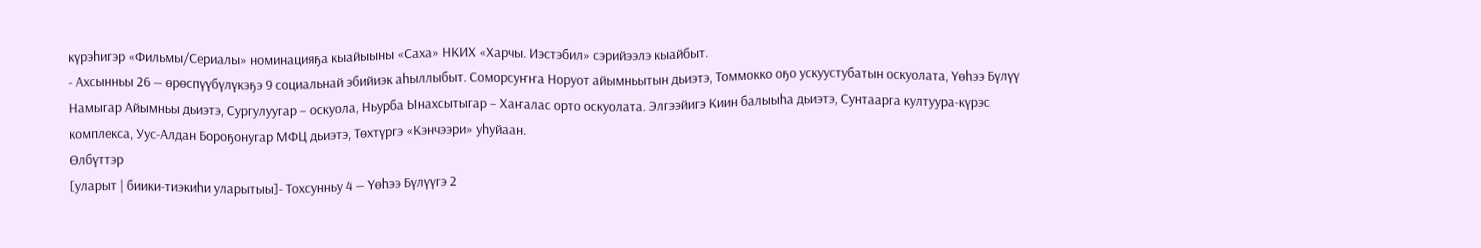күрэһигэр «Фильмы/Сериалы» номинацияҕа кыайыыны «Саха» НКИХ «Харчы. Иэстэбил» сэрийээлэ кыайбыт.
- Ахсынньы 26 — өрөспүүбүлүкэҕэ 9 социальнай эбийиэк аһыллыбыт. Соморсуҥҥа Норуот айымньытын дьиэтэ, Томмокко оҕо ускуустубатын оскуолата, Үөһээ Бүлүү Намыгар Айымньы дьиэтэ, Сургулуугар – оскуола, Ньурба Ынахсытыгар – Хаҥалас орто оскуолата. Элгээйигэ Киин балыыһа дьиэтэ, Сунтаарга култуура-күрэс комплекса, Уус-Алдан Бороҕонугар МФЦ дьиэтэ, Төхтүргэ «Кэнчээри» уһуйаан.
Өлбүттэр
[уларыт | биики-тиэкиһи уларытыы]- Тохсунньу 4 — Үөһээ Бүлүүгэ 2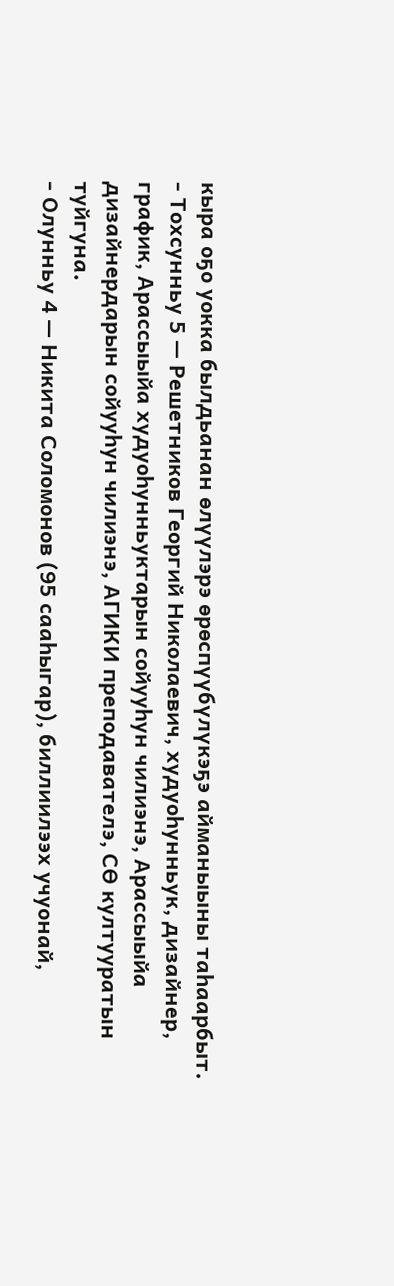кыра оҕо уокка былдьанан өлүүлэрэ өрөспүүбүлүкэҕэ айманыыны таһаарбыт.
- Тохсунньу 5 — Решетников Георгий Николаевич, худуоһунньук, дизайнер, график, Арассыыйа худуоһунньуктарын сойууһун чилиэнэ, Арассыыйа дизайнердарын сойууһун чилиэнэ, АГИКИ преподавателэ, СӨ култууратын туйгуна.
- Олунньу 4 — Никита Соломонов (95 сааһыгар), биллиилээх учуонай,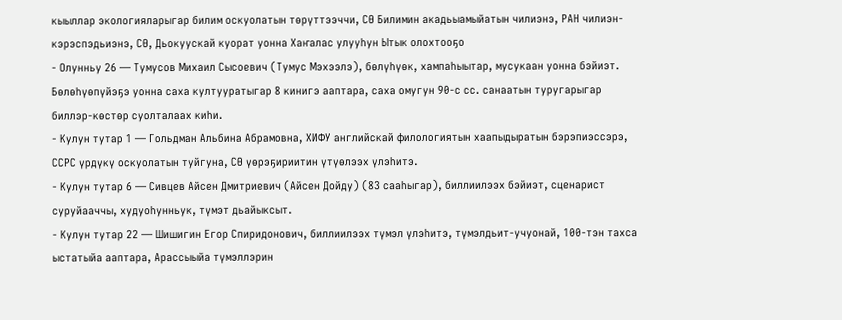кыыллар экологияларыгар билим оскуолатын төрүттээччи, СӨ Билимин акадьыамыйатын чилиэнэ, РАН чилиэн-кэрэспэдьиэнэ, СӨ, Дьокуускай куорат уонна Хаҥалас улууһун Ытык олохтооҕо
- Олунньу 26 — Тумусов Михаил Сысоевич (Тумус Мэхээлэ), бөлүһүөк, хампаһыытар, мусукаан уонна бэйиэт. Бөлөһүөпүйэҕэ уонна саха култууратыгар 8 кинигэ ааптара, саха омугун 90-с сс. санаатын туругарыгар биллэр-көстөр суолталаах киһи.
- Кулун тутар 1 — Гольдман Альбина Абрамовна, ХИФУ английскай филологиятын хаапыдыратын бэрэпиэссэрэ, ССРС үрдүкү оскуолатын туйгуна, СӨ үөрэҕириитин үтүөлээх үлэһитэ.
- Кулун тутар 6 — Сивцев Айсен Дмитриевич (Айсен Дойду) (83 сааһыгар), биллиилээх бэйиэт, сценарист суруйааччы, худуоһунньук, түмэт дьайыксыт.
- Кулун тутар 22 — Шишигин Егор Спиридонович, биллиилээх түмэл үлэһитэ, түмэлдьит-учуонай, 100-тэн тахса ыстатыйа ааптара, Арассыыйа түмэллэрин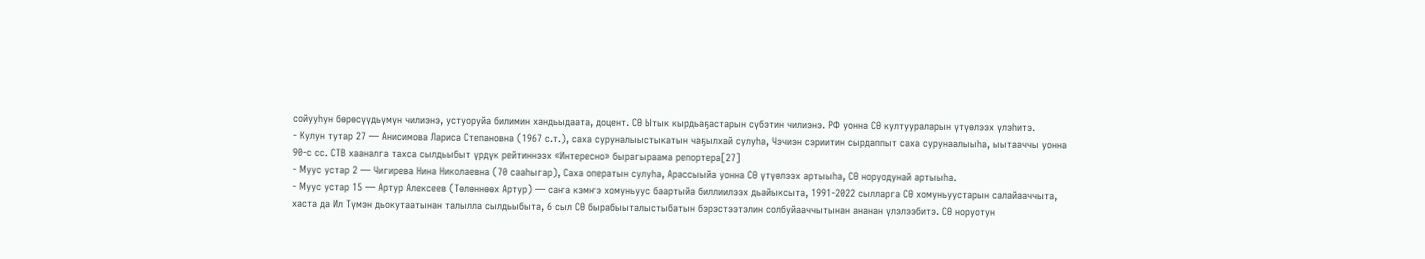сойууһун бөрөсүүдьүмүн чилиэнэ, устуоруйа билимин хандьыдаата, доцент. СӨ Ытык кырдьаҕастарын сүбэтин чилиэнэ. РФ уонна СӨ култуураларын үтүөлээх үлэһитэ.
- Кулун тутар 27 — Анисимова Лариса Степановна (1967 с.т.), саха суруналыыстыкатын чаҕылхай сулуһа, Чэчиэн сэриитин сырдаппыт саха сурунаалыыһа, ыытааччы уонна 90-с сс. СТВ хааналга тахса сылдьыбыт үрдүк рейтиннээх «Интересно» бырагыраама репортера[27]
- Муус устар 2 — Чигирева Нина Николаевна (70 сааһыгар), Саха оператын сулуһа, Арассыыйа уонна СӨ үтүөлээх артыыһа, СӨ норуодунай артыыһа.
- Муус устар 15 — Артур Алексеев (Төлөннөөх Артур) — саҥа кэмҥэ хомуньуус баартыйа биллиилээх дьайыксыта, 1991-2022 сылларга СӨ хомуньуустарын салайааччыта, хаста да Ил Түмэн дьокутаатынан талылла сылдьыбыта, 6 сыл СӨ бырабыыталыстыбатын бэрэстээтэлин солбуйааччытынан ананан үлэлээбитэ. СӨ норуотун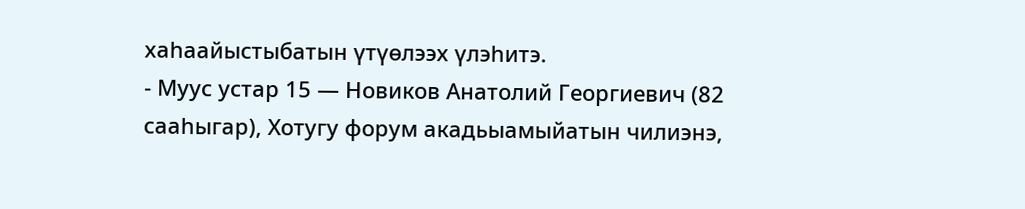хаһаайыстыбатын үтүөлээх үлэһитэ.
- Муус устар 15 — Новиков Анатолий Георгиевич (82 сааһыгар), Хотугу форум акадьыамыйатын чилиэнэ,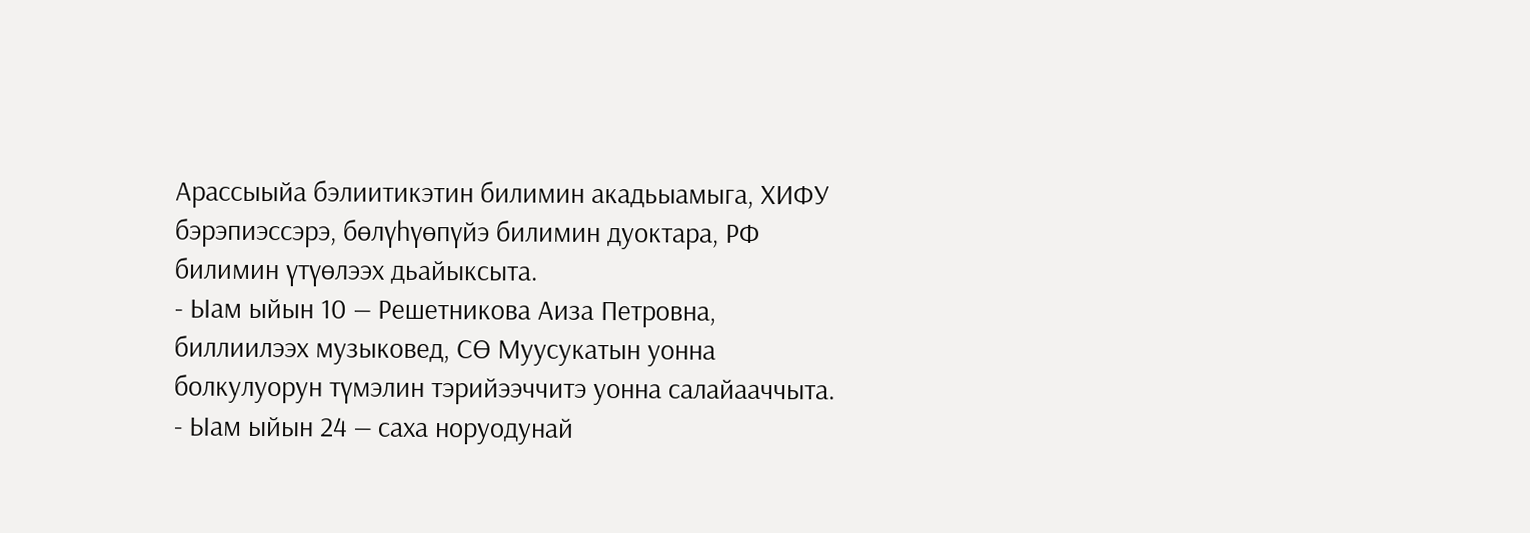Арассыыйа бэлиитикэтин билимин акадьыамыга, ХИФУ бэрэпиэссэрэ, бөлүһүөпүйэ билимин дуоктара, РФ билимин үтүөлээх дьайыксыта.
- Ыам ыйын 10 — Решетникова Аиза Петровна, биллиилээх музыковед, СӨ Муусукатын уонна болкулуорун түмэлин тэрийээччитэ уонна салайааччыта.
- Ыам ыйын 24 — саха норуодунай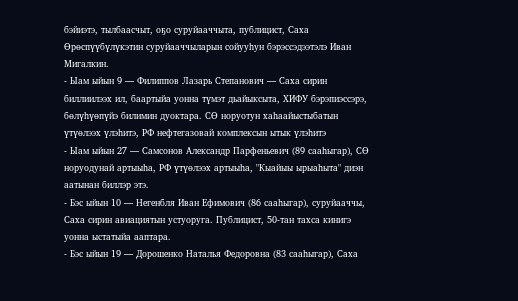бэйиэтэ, тылбаасчыт, оҕо суруйааччыта, публицист, Саха Өрөспүүбүлүкэтин суруйааччыларын сойууһун бэрэссэдээтэлэ Иван Мигалкин.
- Ыам ыйын 9 — Филиппов Лазарь Степанович — Саха сирин биллиилээх ил, баартыйа уонна түмэт дьайыксыта, ХИФУ бэрэпиэссэрэ, бөлүһүөпүйэ билимин дуоктара. СӨ норуотун хаһаайыстыбатын үтүөлээх үлэһитэ, РФ нефтегазовай комплексын ытык үлэһитэ
- Ыам ыйын 27 — Самсонов Александр Парфеньевич (89 сааһыгар), СӨ норуодунай артыыһа, РФ үтүөлээх артыыһа, "Кыайыы ырыаһыта" диэн аатынан биллэр этэ.
- Бэс ыйын 10 — Негенбля Иван Ефимович (86 сааһыгар), суруйааччы, Саха сирин авиациятын устуоруга. Публицист, 50-тан тахса кинигэ уонна ыстатыйа ааптара.
- Бэс ыйын 19 — Дорошенко Наталья Федоровна (83 сааһыгар), Саха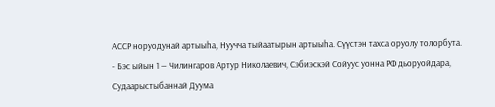АССР норуодунай артыыһа, Нуучча тыйаатырын артыыһа. Сүүстэн тахса оруолу толорбута.
- Бэс ыйын 1 — Чилингаров Артур Николаевич, Сэбиэскэй Сойуус уонна РФ дьоруойдара, Судаарыстыбаннай Дуума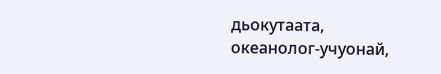дьокутаата, океанолог-учуонай,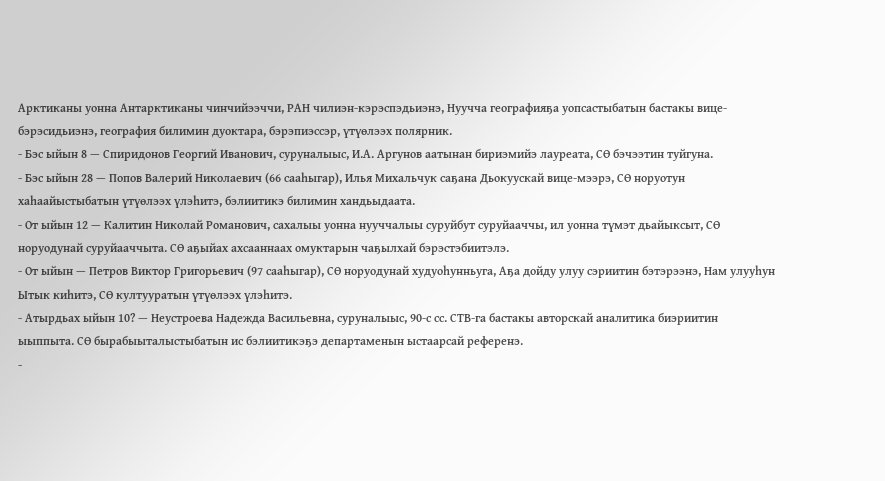Арктиканы уонна Антарктиканы чинчийээччи, РАН чилиэн-кэрэспэдьиэнэ, Нуучча географияҕа уопсастыбатын бастакы вице-бэрэсидьиэнэ, география билимин дуоктара, бэрэпиэссэр, үтүөлээх полярник.
- Бэс ыйын 8 — Спиридонов Георгий Иванович, суруналыыс, И.А. Аргунов аатынан бириэмийэ лауреата, СӨ бэчээтин туйгуна.
- Бэс ыйын 28 — Попов Валерий Николаевич (66 сааһыгар), Илья Михальчук саҕана Дьокуускай вице-мээрэ, СӨ норуотун хаһаайыстыбатын үтүөлээх үлэһитэ, бэлиитикэ билимин хандьыдаата.
- От ыйын 12 — Калитин Николай Романович, сахалыы уонна нууччалыы суруйбут суруйааччы, ил уонна түмэт дьайыксыт, СӨ норуодунай суруйааччыта. СӨ аҕыйах ахсааннаах омуктарын чаҕылхай бэрэстэбиитэлэ.
- От ыйын — Петров Виктор Григорьевич (97 сааһыгар), СӨ норуодунай худуоһунньуга, Аҕа дойду улуу сэриитин бэтэрээнэ, Нам улууһун Ытык киһитэ, СӨ култууратын үтүөлээх үлэһитэ.
- Атырдьах ыйын 10? — Неустроева Надежда Васильевна, суруналыыс, 90-с сс. СТВ-га бастакы авторскай аналитика биэриитин ыыппыта. СӨ бырабыыталыстыбатын ис бэлиитикэҕэ департаменын ыстаарсай референэ.
-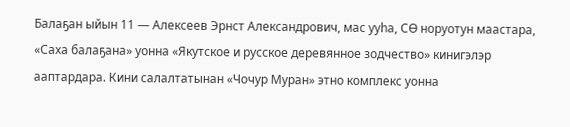Балаҕан ыйын 11 — Алексеев Эрнст Александрович, мас ууһа, СӨ норуотун маастара, «Саха балаҕана» уонна «Якутское и русское деревянное зодчество» кинигэлэр ааптардара. Кини салалтатынан «Чочур Муран» этно комплекс уонна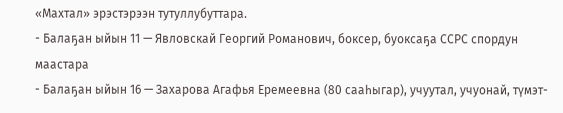«Махтал» эрэстэрээн тутуллубуттара.
- Балаҕан ыйын 11 — Явловскай Георгий Романович, боксер, буоксаҕа ССРС спордун маастара
- Балаҕан ыйын 16 — Захарова Агафья Еремеевна (80 сааһыгар), учуутал, учуонай, түмэт-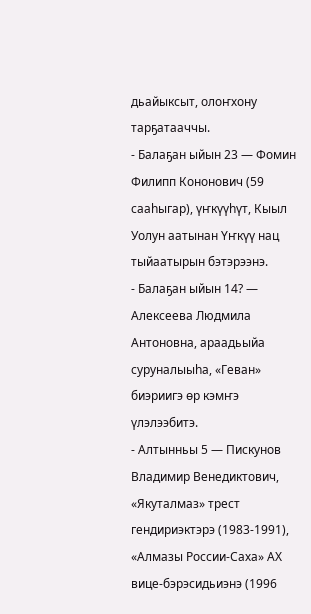дьайыксыт, олоҥхону тарҕатааччы.
- Балаҕан ыйын 23 — Фомин Филипп Кононович (59 сааһыгар), үҥкүүһүт, Кыыл Уолун аатынан Үҥкүү нац тыйаатырын бэтэрээнэ.
- Балаҕан ыйын 14? — Алексеева Людмила Антоновна, араадьыйа суруналыыһа, «Геван» биэриигэ өр кэмҥэ үлэлээбитэ.
- Алтынньы 5 — Пискунов Владимир Венедиктович, «Якуталмаз» трест гендириэктэрэ (1983-1991), «Алмазы России-Саха» АХ вице-бэрэсидьиэнэ (1996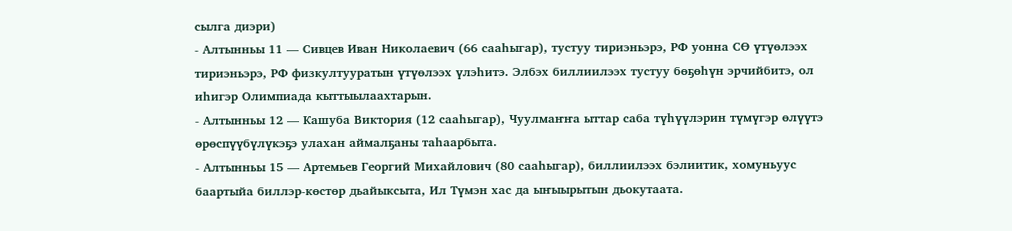сылга диэри)
- Алтынньы 11 — Сивцев Иван Николаевич (66 сааһыгар), тустуу тириэньэрэ, РФ уонна СӨ үтүөлээх тириэньэрэ, РФ физкултууратын үтүөлээх үлэһитэ. Элбэх биллиилээх тустуу бөҕөһүн эрчийбитэ, ол иһигэр Олимпиада кыттыылаахтарын.
- Алтынньы 12 — Кашуба Виктория (12 сааһыгар), Чуулмаҥҥа ыттар саба түһүүлэрин түмүгэр өлүүтэ өрөспүүбүлүкэҕэ улахан аймалҕаны таһаарбыта.
- Алтынньы 15 — Артемьев Георгий Михайлович (80 сааһыгар), биллиилээх бэлиитик, хомуньуус баартыйа биллэр-көстөр дьайыксыта, Ил Түмэн хас да ыҥыырытын дьокутаата.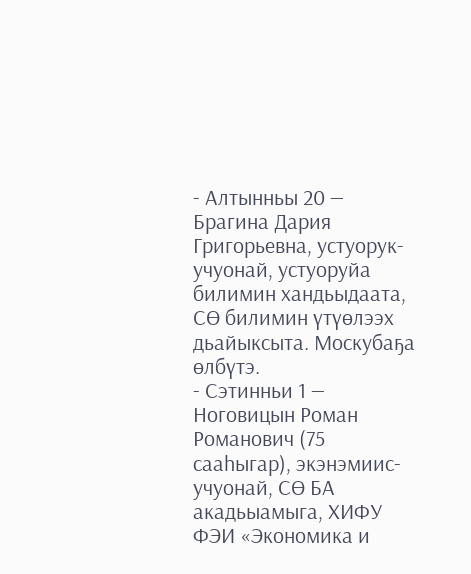- Алтынньы 20 — Брагина Дария Григорьевна, устуорук-учуонай, устуоруйа билимин хандьыдаата, СӨ билимин үтүөлээх дьайыксыта. Москубаҕа өлбүтэ.
- Сэтинньи 1 — Ноговицын Роман Романович (75 сааһыгар), экэнэмиис-учуонай, СӨ БА акадьыамыга, ХИФУ ФЭИ «Экономика и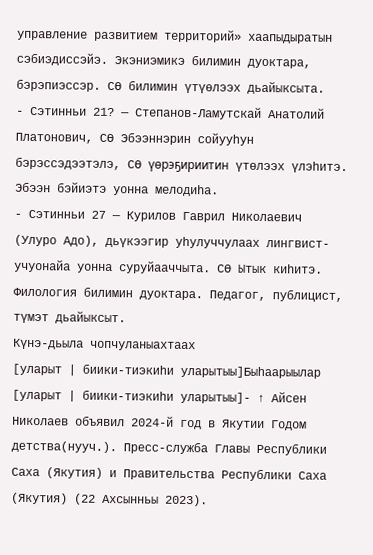управление развитием территорий» хаапыдыратын сэбиэдиссэйэ. Экэниэмикэ билимин дуоктара, бэрэпиэссэр. СӨ билимин үтүөлээх дьайыксыта.
- Сэтинньи 21? — Степанов-Ламутскай Анатолий Платонович, СӨ Эбээннэрин сойууһун бэрэссэдээтэлэ, СӨ үөрэҕириитин үтөлээх үлэһитэ. Эбээн бэйиэтэ уонна мелодиһа.
- Сэтинньи 27 — Курилов Гаврил Николаевич (Улуро Адо), дьүкээгир уһулуччулаах лингвист-учуонайа уонна суруйааччыта. СӨ Ытык киһитэ. Филология билимин дуоктара. Педагог, публицист, түмэт дьайыксыт.
Күнэ-дьыла чопчуланыахтаах
[уларыт | биики-тиэкиһи уларытыы]Быһаарыылар
[уларыт | биики-тиэкиһи уларытыы]- ↑ Айсен Николаев объявил 2024-й год в Якутии Годом детства(нууч.). Пресс-служба Главы Республики Саха (Якутия) и Правительства Республики Саха (Якутия) (22 Ахсынньы 2023).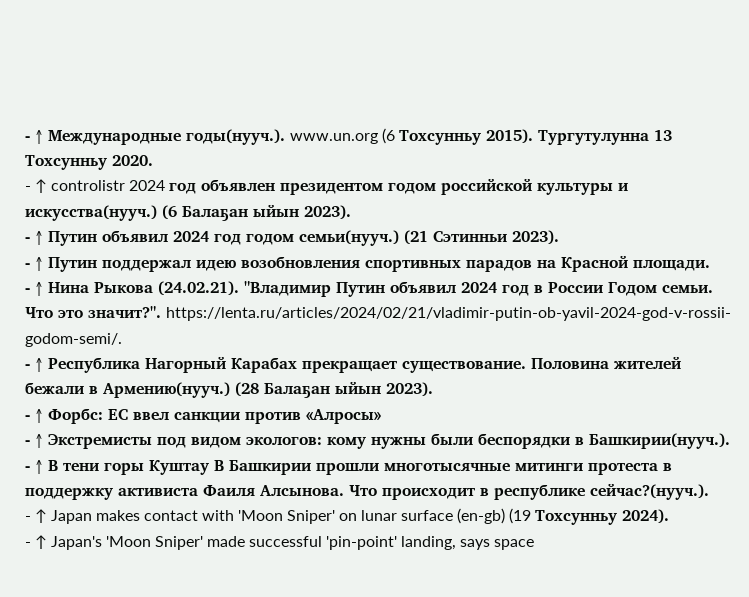- ↑ Международные годы(нууч.). www.un.org (6 Тохсунньу 2015). Тургутулунна 13 Тохсунньу 2020.
- ↑ controlistr 2024 год объявлен президентом годом российской культуры и искусства(нууч.) (6 Балаҕан ыйын 2023).
- ↑ Путин объявил 2024 год годом семьи(нууч.) (21 Сэтинньи 2023).
- ↑ Путин поддержал идею возобновления спортивных парадов на Красной площади.
- ↑ Нина Рыкова (24.02.21). "Владимир Путин объявил 2024 год в России Годом семьи. Что это значит?". https://lenta.ru/articles/2024/02/21/vladimir-putin-ob-yavil-2024-god-v-rossii-godom-semi/.
- ↑ Республика Нагорный Карабах прекращает существование. Половина жителей бежали в Армению(нууч.) (28 Балаҕан ыйын 2023).
- ↑ Форбс: ЕС ввел санкции против «Алросы»
- ↑ Экстремисты под видом экологов: кому нужны были беспорядки в Башкирии(нууч.).
- ↑ В тени горы Куштау В Башкирии прошли многотысячные митинги протеста в поддержку активиста Фаиля Алсынова. Что происходит в республике сейчас?(нууч.).
- ↑ Japan makes contact with 'Moon Sniper' on lunar surface (en-gb) (19 Тохсунньу 2024).
- ↑ Japan's 'Moon Sniper' made successful 'pin-point' landing, says space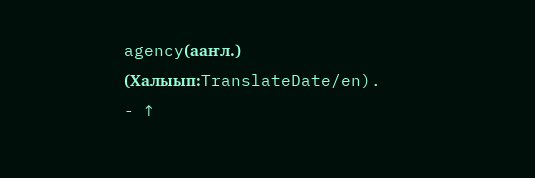agency(ааҥл.) (Халыып:TranslateDate/en).
- ↑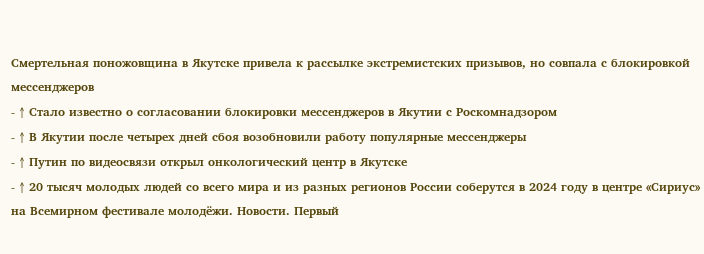Смертельная поножовщина в Якутске привела к рассылке экстремистских призывов, но совпала с блокировкой мессенджеров
- ↑ Стало известно о согласовании блокировки мессенджеров в Якутии с Роскомнадзором
- ↑ В Якутии после четырех дней сбоя возобновили работу популярные мессенджеры
- ↑ Путин по видеосвязи открыл онкологический центр в Якутске
- ↑ 20 тысяч молодых людей со всего мира и из разных регионов России соберутся в 2024 году в центре «Сириус» на Всемирном фестивале молодёжи. Новости. Первый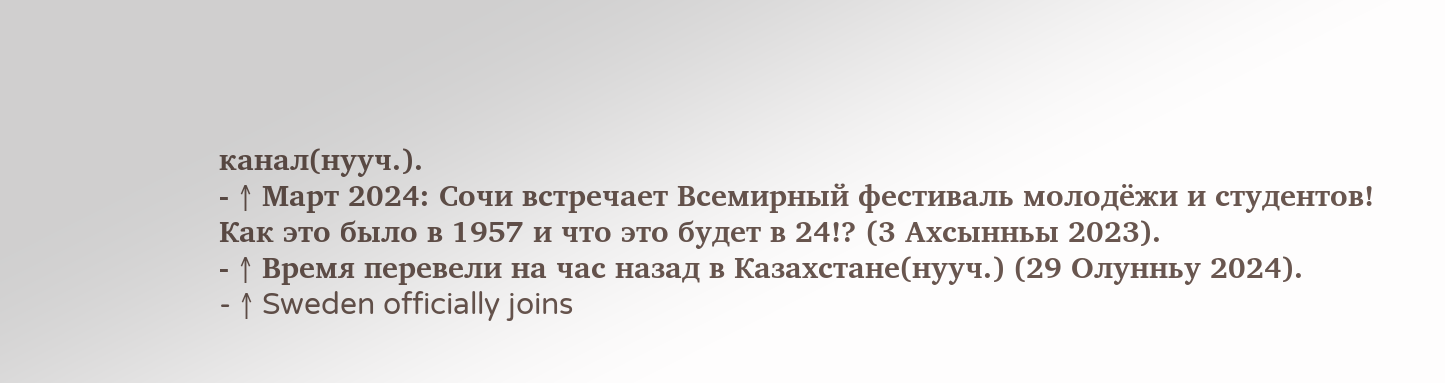канал(нууч.).
- ↑ Март 2024: Сочи встречает Всемирный фестиваль молодёжи и студентов! Как это было в 1957 и что это будет в 24!? (3 Ахсынньы 2023).
- ↑ Время перевели на час назад в Казахстане(нууч.) (29 Олунньу 2024).
- ↑ Sweden officially joins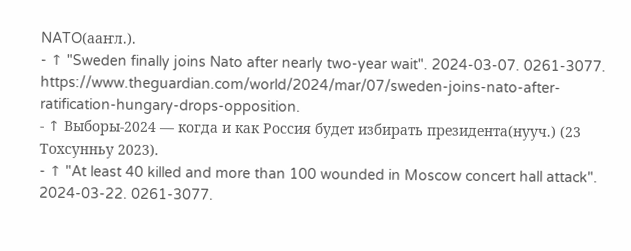NATO(ааҥл.).
- ↑ "Sweden finally joins Nato after nearly two-year wait". 2024-03-07. 0261-3077. https://www.theguardian.com/world/2024/mar/07/sweden-joins-nato-after-ratification-hungary-drops-opposition.
- ↑ Выборы-2024 — когда и как Россия будет избирать президента(нууч.) (23 Тохсунньу 2023).
- ↑ "At least 40 killed and more than 100 wounded in Moscow concert hall attack". 2024-03-22. 0261-3077.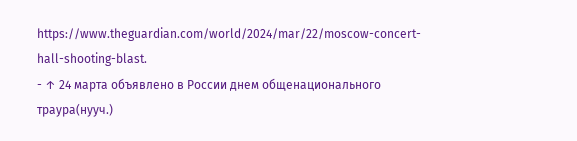https://www.theguardian.com/world/2024/mar/22/moscow-concert-hall-shooting-blast.
- ↑ 24 марта объявлено в России днем общенационального траура(нууч.)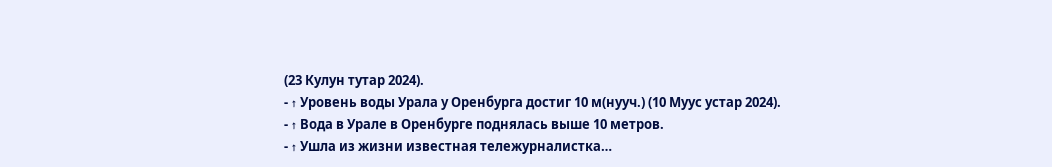(23 Кулун тутар 2024).
- ↑ Уровень воды Урала у Оренбурга достиг 10 м(нууч.) (10 Муус устар 2024).
- ↑ Вода в Урале в Оренбурге поднялась выше 10 метров.
- ↑ Ушла из жизни известная тележурналистка…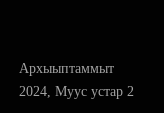Архыыптаммыт 2024, Муус устар 2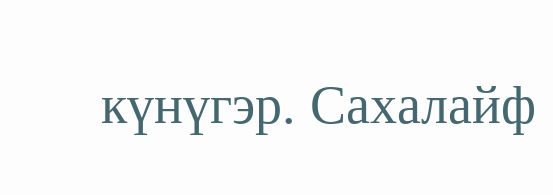күнүгэр. Сахалайф